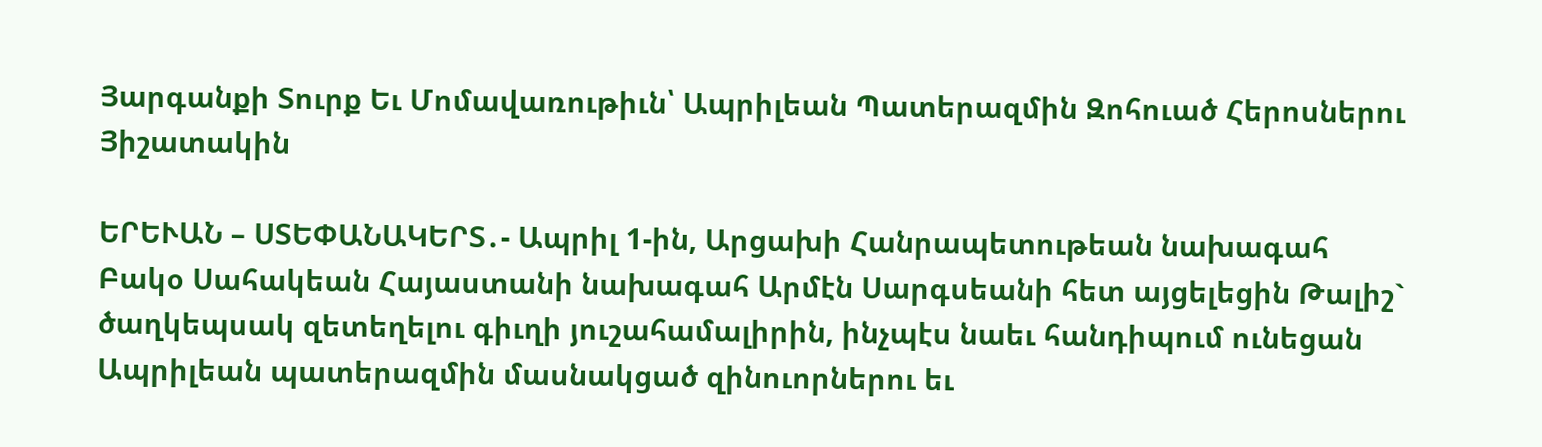Յարգանքի Տուրք Եւ Մոմավառութիւն՝ Ապրիլեան Պատերազմին Զոհուած Հերոսներու Յիշատակին

ԵՐԵՒԱՆ – ՍՏԵՓԱՆԱԿԵՐՏ․- Ապրիլ 1-ին, Արցախի Հանրապետութեան նախագահ Բակօ Սահակեան Հայաստանի նախագահ Արմէն Սարգսեանի հետ այցելեցին Թալիշ` ծաղկեպսակ զետեղելու գիւղի յուշահամալիրին, ինչպէս նաեւ հանդիպում ունեցան Ապրիլեան պատերազմին մասնակցած զինուորներու եւ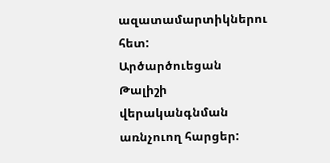ազատամարտիկներու հետ:
Արծարծուեցան Թալիշի վերականգնման առնչուող հարցեր: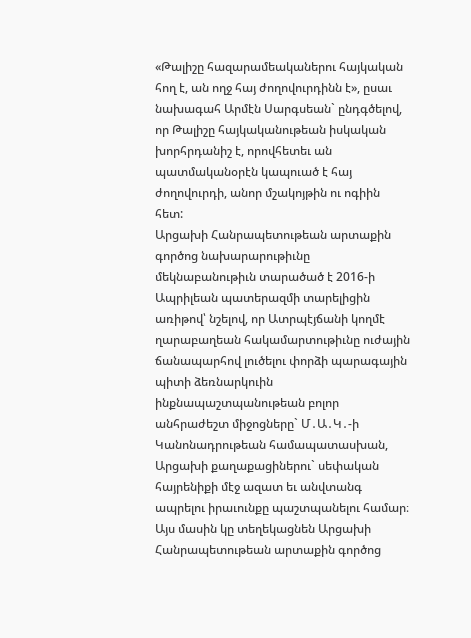«Թալիշը հազարամեականերու հայկական հող է, ան ողջ հայ ժողովուրդինն է», ըսաւ նախագահ Արմէն Սարգսեան` ընդգծելով, որ Թալիշը հայկականութեան իսկական խորհրդանիշ է, որովհետեւ ան պատմականօրէն կապուած է հայ ժողովուրդի, անոր մշակոյթին ու ոգիին հետ:
Արցախի Հանրապետութեան արտաքին գործոց նախարարութիւնը մեկնաբանութիւն տարածած է 2016-ի Ապրիլեան պատերազմի տարելիցին առիթով՝ նշելով, որ Ատրպէյճանի կողմէ ղարաբաղեան հակամարտութիւնը ուժային ճանապարհով լուծելու փորձի պարագային պիտի ձեռնարկուին ինքնապաշտպանութեան բոլոր անհրաժեշտ միջոցները` Մ․Ա․Կ․-ի Կանոնադրութեան համապատասխան, Արցախի քաղաքացիներու` սեփական հայրենիքի մէջ ազատ եւ անվտանգ ապրելու իրաւունքը պաշտպանելու համար։ Այս մասին կը տեղեկացնեն Արցախի Հանրապետութեան արտաքին գործոց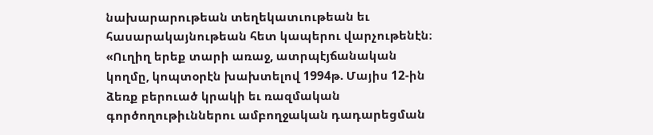նախարարութեան տեղեկատւութեան եւ հասարակայնութեան հետ կապերու վարչութենէն։
«Ուղիղ երեք տարի առաջ, ատրպէյճանական կողմը, կոպտօրէն խախտելով 1994թ. Մայիս 12-ին ձեռք բերուած կրակի եւ ռազմական գործողութիւններու ամբողջական դադարեցման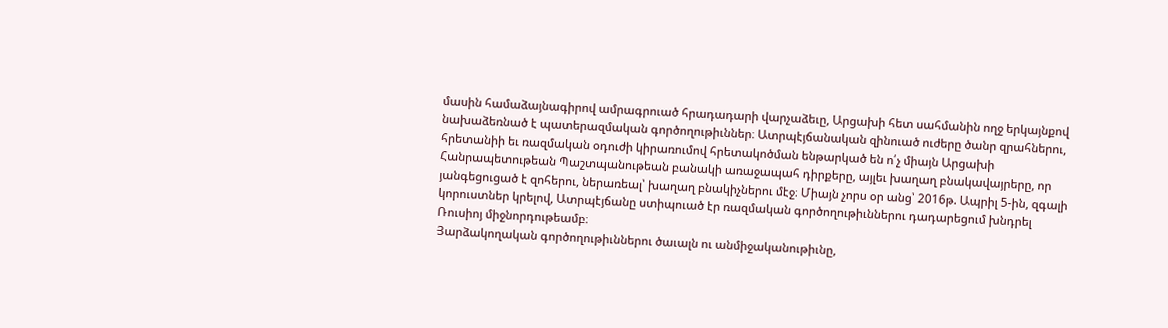մասին համաձայնագիրով ամրագրուած հրադադարի վարչաձեւը, Արցախի հետ սահմանին ողջ երկայնքով նախաձեռնած է պատերազմական գործողութիւններ։ Ատրպէյճանական զինուած ուժերը ծանր զրահներու, հրետանիի եւ ռազմական օդուժի կիրառումով հրետակոծման ենթարկած են ո՛չ միայն Արցախի Հանրապետութեան Պաշտպանութեան բանակի առաջապահ դիրքերը, այլեւ խաղաղ բնակավայրերը, որ յանգեցուցած է զոհերու, ներառեալ՝ խաղաղ բնակիչներու մէջ։ Միայն չորս օր անց՝ 2016թ. Ապրիլ 5-ին, զգալի կորուստներ կրելով, Ատրպէյճանը ստիպուած էր ռազմական գործողութիւններու դադարեցում խնդրել Ռուսիոյ միջնորդութեամբ։
Յարձակողական գործողութիւններու ծաւալն ու անմիջականութիւնը,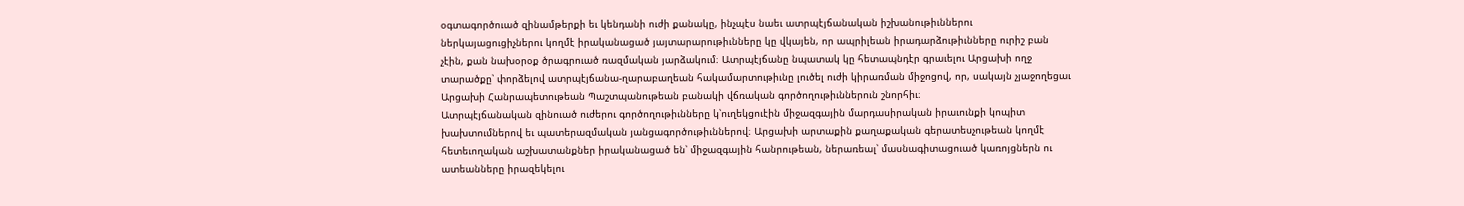օգտագործուած զինամթերքի եւ կենդանի ուժի քանակը, ինչպէս նաեւ ատրպէյճանական իշխանութիւններու ներկայացուցիչներու կողմէ իրականացած յայտարարութիւնները կը վկայեն, որ ապրիլեան իրադարձութիւնները ուրիշ բան չէին, քան նախօրօք ծրագրուած ռազմական յարձակում։ Ատրպէյճանը նպատակ կը հետապնդէր գրաւելու Արցախի ողջ տարածքը՝ փորձելով ատրպէյճանա-ղարաբաղեան հակամարտութիւնը լուծել ուժի կիրառման միջոցով, որ, սակայն չյաջողեցաւ Արցախի Հանրապետութեան Պաշտպանութեան բանակի վճռական գործողութիւններուն շնորհիւ։
Ատրպէյճանական զինուած ուժերու գործողութիւնները կ՝ուղեկցուէին միջազգային մարդասիրական իրաւունքի կոպիտ խախտումներով եւ պատերազմական յանցագործութիւններով։ Արցախի արտաքին քաղաքական գերատեսչութեան կողմէ հետեւողական աշխատանքներ իրականացած են՝ միջազգային հանրութեան, ներառեալ՝ մասնագիտացուած կառոյցներն ու ատեանները իրազեկելու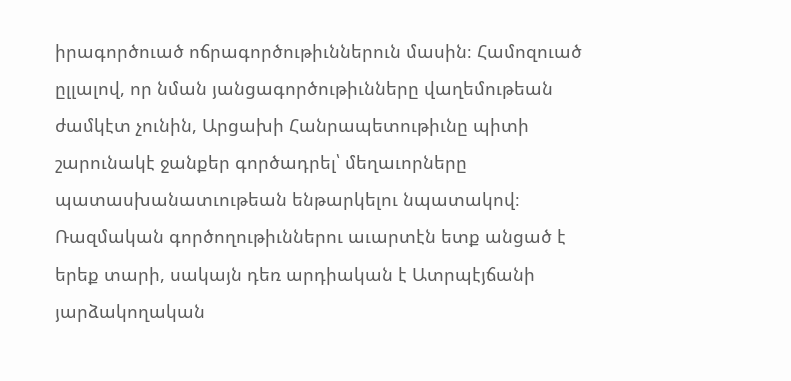իրագործուած ոճրագործութիւններուն մասին։ Համոզուած ըլլալով, որ նման յանցագործութիւնները վաղեմութեան ժամկէտ չունին, Արցախի Հանրապետութիւնը պիտի շարունակէ ջանքեր գործադրել՝ մեղաւորները պատասխանատւութեան ենթարկելու նպատակով։
Ռազմական գործողութիւններու աւարտէն ետք անցած է երեք տարի, սակայն դեռ արդիական է Ատրպէյճանի յարձակողական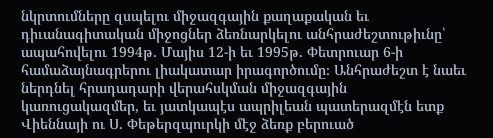նկրտումները զսպելու միջազգային քաղաքական եւ դիւանագիտական միջոցներ ձեռնարկելու անհրաժեշտութիւնը՝ ապահովելու 1994թ. Մայիս 12-ի եւ 1995թ. Փետրուար 6-ի համաձայնագրերու լիակատար իրագործումը։ Անհրաժեշտ է նաեւ ներդնել հրադադարի վերահսկման միջազգային կառուցակազմեր, եւ յատկապէս ապրիլեան պատերազմէն ետք Վիեննայի ու Ս. Փեթերզպուրկի մէջ ձեռք բերուած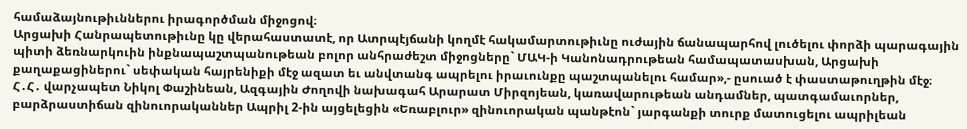համաձայնութիւններու իրագործման միջոցով։
Արցախի Հանրապետութիւնը կը վերահաստատէ, որ Ատրպէյճանի կողմէ հակամարտութիւնը ուժային ճանապարհով լուծելու փորձի պարագային պիտի ձեռնարկուին ինքնապաշտպանութեան բոլոր անհրաժեշտ միջոցները` ՄԱԿ-ի Կանոնադրութեան համապատասխան, Արցախի քաղաքացիներու` սեփական հայրենիքի մէջ ազատ եւ անվտանգ ապրելու իրաւունքը պաշտպանելու համար»,- ըսուած է փաստաթուղթին մէջ։
Հ․Հ․ վարչապետ Նիկոլ Փաշինեան, Ազգային Ժողովի նախագահ Արարատ Միրզոյեան, կառավարութեան անդամներ, պատգամաւորներ, բարձրաստիճան զինուորականներ Ապրիլ 2-ին այցելեցին «Եռաբլուր» զինուորական պանթէոն` յարգանքի տուրք մատուցելու ապրիլեան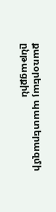քառօրեայ պատերազմի ընթացքին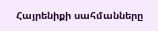Հայրենիքի սահմանները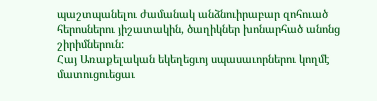պաշտպանելու ժամանակ անձնուիրաբար զոհուած հերոսներու յիշատակին, ծաղիկներ խոնարհած անոնց շիրիմներուն:
Հայ Առաքելական եկեղեցւոյ սպասաւորներու կողմէ մատուցուեցաւ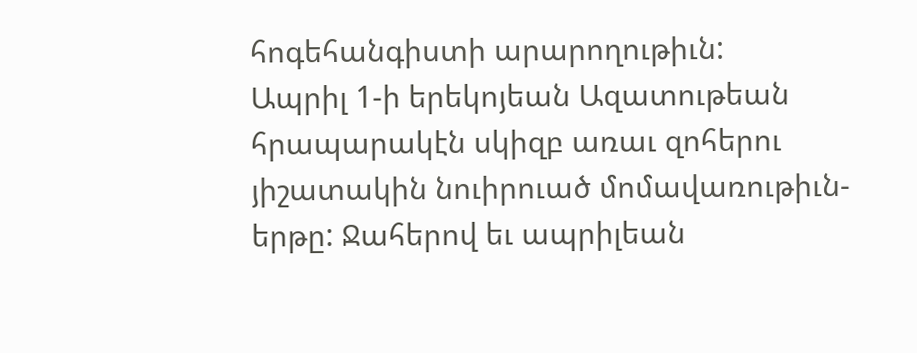հոգեհանգիստի արարողութիւն:
Ապրիլ 1-ի երեկոյեան Ազատութեան հրապարակէն սկիզբ առաւ զոհերու յիշատակին նուիրուած մոմավառութիւն-երթը: Ջահերով եւ ապրիլեան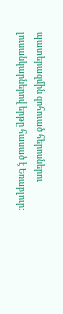պատերազմին զոհուած հերոսներու լուսանկարներով երթը հասած է Եռաբլուր: